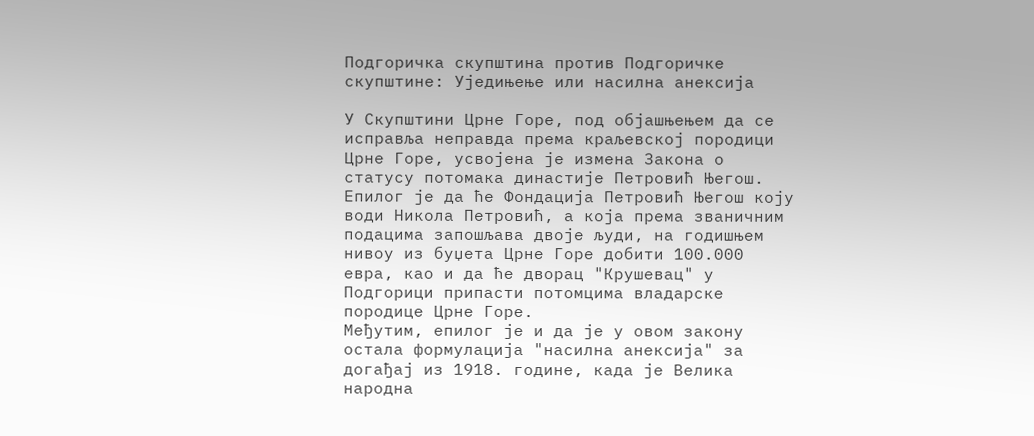Подгоричка скупштина против Подгоричке скупштине: Уједињење или насилна анексија

У Скупштини Црне Горе, под објашњењем да се исправља неправда према краљевској породици Црне Горе, усвојена је измена Закона о статусу потомака династије Петровић Његош.
Епилог је да ће Фондација Петровић Његош коју води Никола Петровић, а која према званичним подацима запошљава двоје људи, на годишњем нивоу из буџета Црне Горе добити 100.000 евра, као и да ће дворац "Крушевац" у Подгорици припасти потомцима владарске породице Црне Горе.
Међутим, епилог је и да је у овом закону остала формулација "насилна анексија" за догађај из 1918. године, када је Велика народна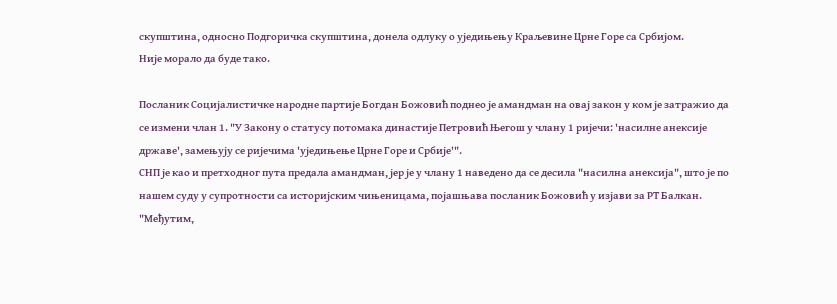скупштина, односно Подгоричка скупштина, донела одлуку о уједињењу Краљевине Црне Горе са Србијом.
Није морало да буде тако.

Посланик Социјалистичке народне партије Богдан Божовић поднео је амандман на овај закон у ком је затражио да се измени члан 1. "У Закону о статусу потомака династије Петровић Његош у члану 1 ријечи: 'насилне анексије државе', замењују се ријечима 'уједињење Црне Горе и Србије'".
СНП је као и претходног пута предала амандман, јер је у члану 1 наведено да се десила "насилна анексија", што је по нашем суду у супротности са историјским чињеницама, појашњава посланик Божовић у изјави за РТ Балкан.
"Међутим,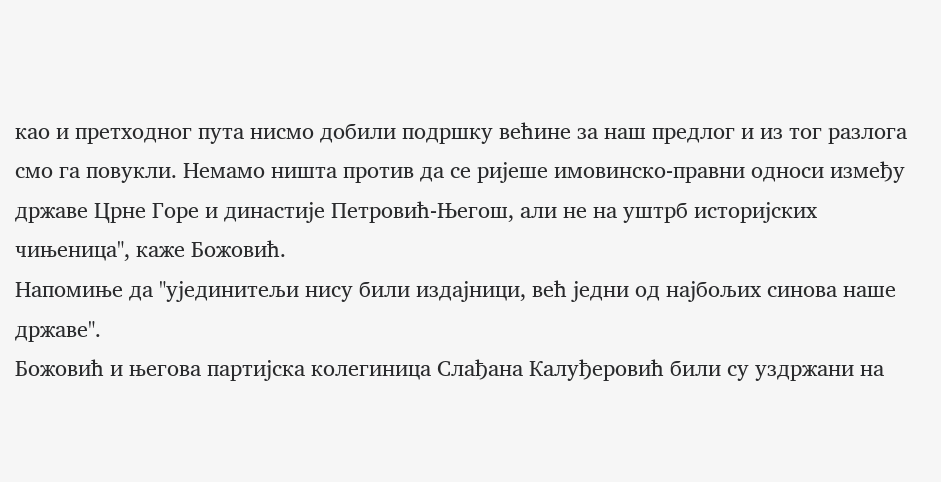као и претходног пута нисмо добили подршку већине за наш предлог и из тог разлога смо га повукли. Немамо ништа против да се ријеше имовинско-правни односи између државе Црне Горе и династије Петровић-Његош, али не на уштрб историјских чињеница", каже Божовић.
Напомиње да "ујединитељи нису били издајници, већ једни од најбољих синова наше државе".
Божовић и његова партијска колегиница Слађана Калуђеровић били су уздржани на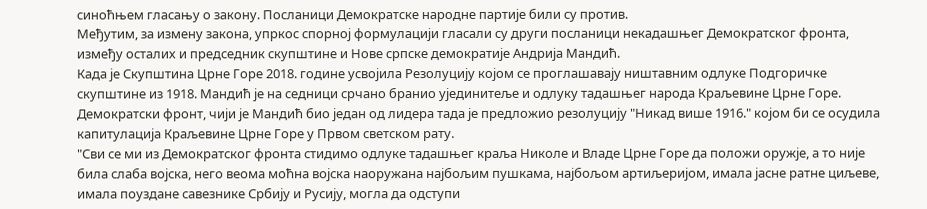синоћњем гласању о закону. Посланици Демократске народне партије били су против.
Међутим, за измену закона, упркос спорној формулацији гласали су други посланици некадашњег Демократског фронта, између осталих и председник скупштине и Нове српске демократије Андрија Мандић.
Када је Скупштина Црне Горе 2018. године усвојила Резолуцију којом се проглашавају ништавним одлуке Подгоричке скупштине из 1918. Мандић је на седници срчано бранио ујединитеље и одлуку тадашњег народа Краљевине Црне Горе.
Демократски фронт, чији је Мандић био један од лидера тада је предложио резолуцију "Никад више 1916." којом би се осудила капитулација Краљевине Црне Горе у Првом светском рату.
"Сви се ми из Демократског фронта стидимо одлуке тадашњег краља Николе и Владе Црне Горе да положи оружје, а то није била слаба војска, него веома моћна војска наоружана најбољим пушкама, најбољом артиљеријом, имала јасне ратне циљеве, имала поуздане савезнике Србију и Русију, могла да одступи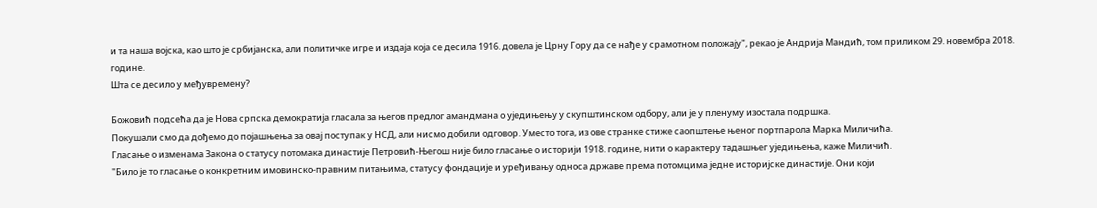и та наша војска, као што је србијанска, али политичке игре и издаја која се десила 1916. довела је Црну Гору да се нађе у срамотном положају", рекао је Андрија Мандић, том приликом 29. новембра 2018. године.
Шта се десило у међувремену?

Божовић подсећа да је Нова српска демократија гласала за његов предлог амандмана о уједињењу у скупштинском одбору, али је у пленуму изостала подршка.
Покушали смо да дођемо до појашњења за овај поступак у НСД, али нисмо добили одговор. Уместо тога, из ове странке стиже саопштење њеног портпарола Марка Миличића.
Гласање о изменама Закона о статусу потомака династије Петровић-Његош није било гласање о историји 1918. године, нити о карактеру тадашњег уједињења, каже Миличић.
"Било је то гласање о конкретним имовинско-правним питањима, статусу фондације и уређивању односа државе према потомцима једне историјске династије. Они који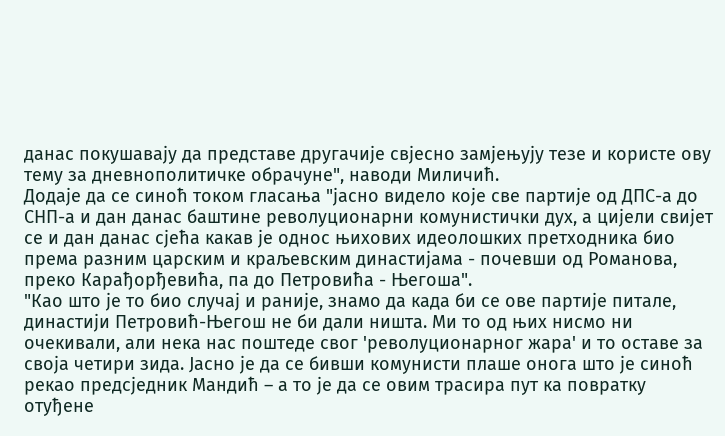данас покушавају да представе другачије свјесно замјењују тезе и користе ову тему за дневнополитичке обрачуне", наводи Миличић.
Додаје да се синоћ током гласања "јасно видело које све партије од ДПС-а до СНП-а и дан данас баштине револуционарни комунистички дух, а цијели свијет се и дан данас сјећа какав је однос њихових идеолошких претходника био према разним царским и краљевским династијама - почевши од Романова, преко Карађорђевића, па до Петровића - Његоша".
"Као што је то био случај и раније, знамо да када би се ове партије питале, династији Петровић-Његош не би дали ништа. Ми то од њих нисмо ни очекивали, али нека нас поштеде свог 'револуционарног жара' и то оставе за своја четири зида. Јасно је да се бивши комунисти плаше онога што је синоћ рекао предсједник Мандић – а то је да се овим трасира пут ка повратку отуђене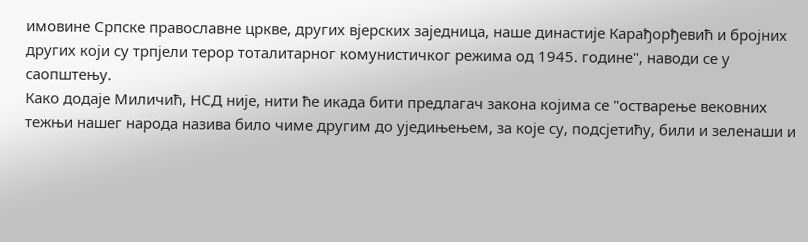имовине Српске православне цркве, других вјерских заједница, наше династије Карађорђевић и бројних других који су трпјели терор тоталитарног комунистичког режима од 1945. године", наводи се у саопштењу.
Како додаје Миличић, НСД није, нити ће икада бити предлагач закона којима се "остварење вековних тежњи нашег народа назива било чиме другим до уједињењем, за које су, подсјетићу, били и зеленаши и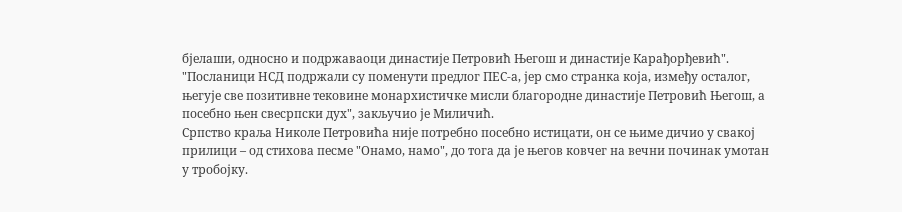бјелаши, односно и подржаваоци династије Петровић Његош и династије Карађорђевић".
"Посланици НСД подржали су поменути предлог ПЕС-а, јер смо странка која, између осталог, његује све позитивне тековине монархистичке мисли благородне династије Петровић Његош, а посебно њен свесрпски дух", закључио је Миличић.
Српство краља Николе Петровића није потребно посебно истицати, он се њиме дичио у свакој прилици – од стихова песме "Онамо, намо", до тога да је његов ковчег на вечни починак умотан у тробојку.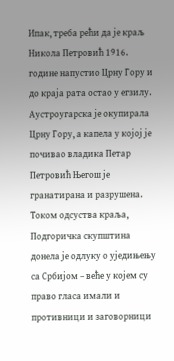Ипак, треба рећи да је краљ Никола Петровић 1916. године напустио Црну Гору и до краја рата остао у егзилу. Аустроугарска је окупирала Црну Гору, а капела у којој је почивао владика Петар Петровић Његош је гранатирана и разрушена.
Током одсуства краља, Подгоричка скупштина донела је одлуку о уједињењу са Србијом – веће у којем су право гласа имали и противници и заговорници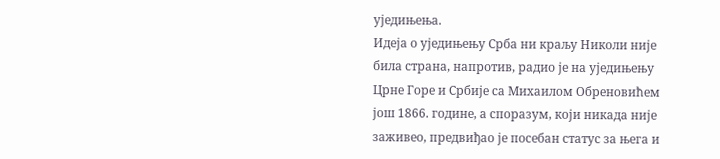уједињења.
Идеја о уједињењу Срба ни краљу Николи није била страна, напротив, радио је на уједињењу Црне Горе и Србије са Михаилом Обреновићем још 1866. године, а споразум, који никада није заживео, предвиђао је посебан статус за њега и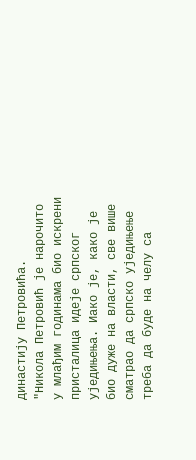династију Петровића.
"Никола Петровић је нарочито у млађим годинама био искрени присталица идеје српског уједињења. Иако је, како је био дуже на власти, све више сматрао да српско уједињење треба да буде на челу са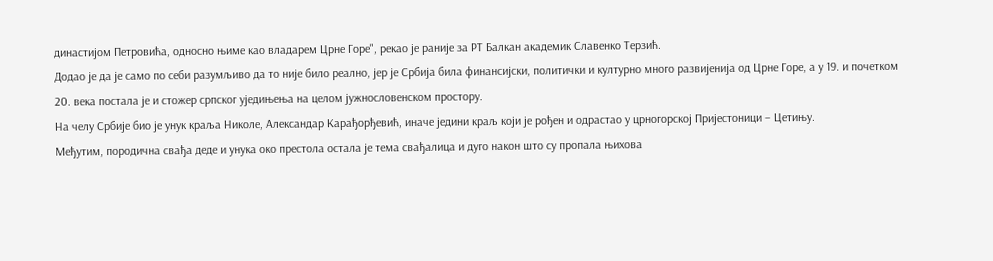династијом Петровића, односно њиме као владарем Црне Горе", рекао је раније за РТ Балкан академик Славенко Терзић.
Додао је да је само по себи разумљиво да то није било реално, јер је Србија била финансијски, политички и културно много развијенија од Црне Горе, а у 19. и почетком 20. века постала је и стожер српског уједињења на целом јужнословенском простору.
На челу Србије био је унук краља Николе, Александар Карађорђевић, иначе једини краљ који је рођен и одрастао у црногорској Пријестоници – Цетињу.
Међутим, породична свађа деде и унука око престола остала је тема свађалица и дуго након што су пропала њихова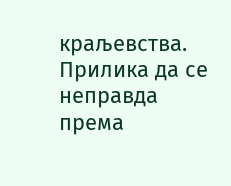краљевства. Прилика да се неправда према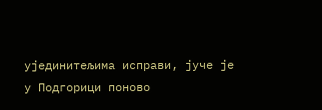ујединитељима исправи, јуче је у Подгорици поново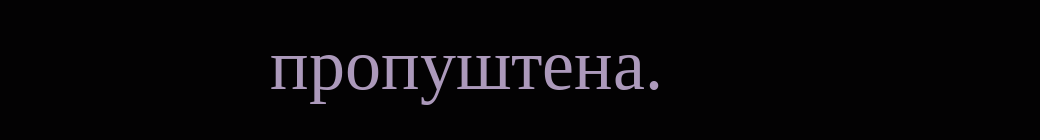пропуштена.